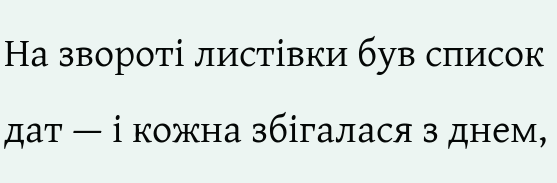На звороті листівки був список дат — і кожна збігалася з днем,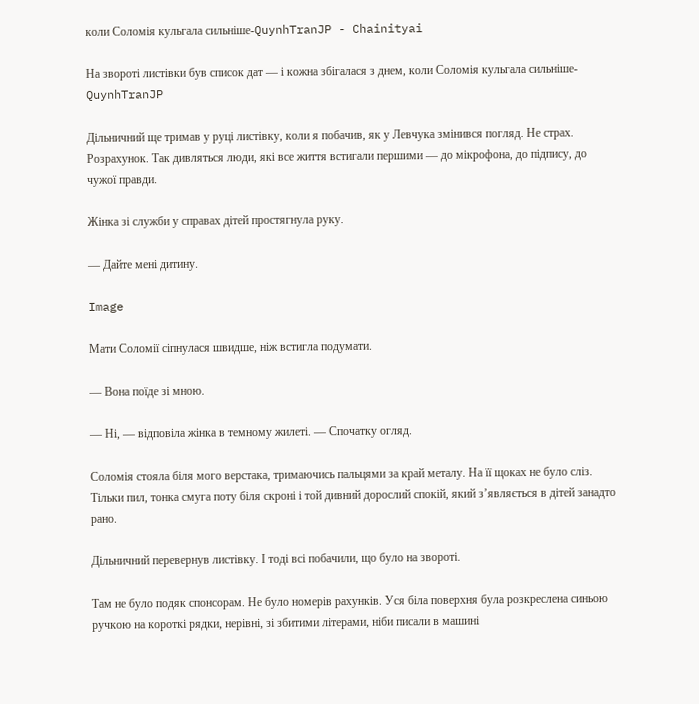коли Соломія кульгала сильніше-QuynhTranJP - Chainityai

На звороті листівки був список дат — і кожна збігалася з днем, коли Соломія кульгала сильніше-QuynhTranJP

Дільничний ще тримав у руці листівку, коли я побачив, як у Левчука змінився погляд. Не страх. Розрахунок. Так дивляться люди, які все життя встигали першими — до мікрофона, до підпису, до чужої правди.

Жінка зі служби у справах дітей простягнула руку.

— Дайте мені дитину.

Image

Мати Соломії сіпнулася швидше, ніж встигла подумати.

— Вона поїде зі мною.

— Ні, — відповіла жінка в темному жилеті. — Спочатку огляд.

Соломія стояла біля мого верстака, тримаючись пальцями за край металу. На її щоках не було сліз. Тільки пил, тонка смуга поту біля скроні і той дивний дорослий спокій, який з’являється в дітей занадто рано.

Дільничний перевернув листівку. І тоді всі побачили, що було на звороті.

Там не було подяк спонсорам. Не було номерів рахунків. Уся біла поверхня була розкреслена синьою ручкою на короткі рядки, нерівні, зі збитими літерами, ніби писали в машині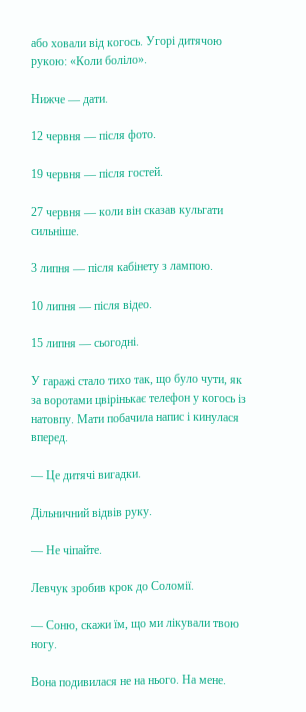або ховали від когось. Угорі дитячою рукою: «Коли боліло».

Нижче — дати.

12 червня — після фото.

19 червня — після гостей.

27 червня — коли він сказав кульгати сильніше.

3 липня — після кабінету з лампою.

10 липня — після відео.

15 липня — сьогодні.

У гаражі стало тихо так, що було чути, як за воротами цвірінькає телефон у когось із натовпу. Мати побачила напис і кинулася вперед.

— Це дитячі вигадки.

Дільничний відвів руку.

— Не чіпайте.

Левчук зробив крок до Соломії.

— Соню, скажи їм, що ми лікували твою ногу.

Вона подивилася не на нього. На мене.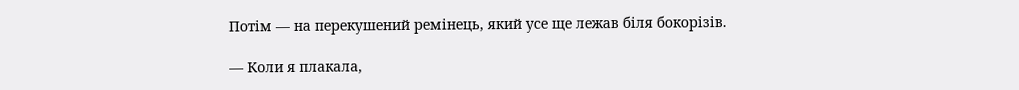Потім — на перекушений ремінець, який усе ще лежав біля бокорізів.

— Коли я плакала,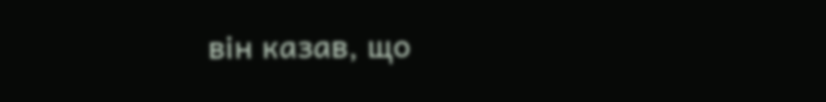він казав, що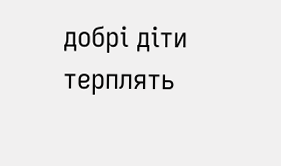добрі діти терплять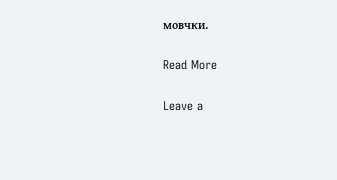мовчки.

Read More

Leave a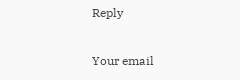Reply

Your email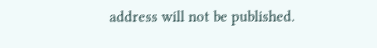address will not be published.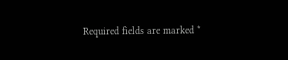Required fields are marked *